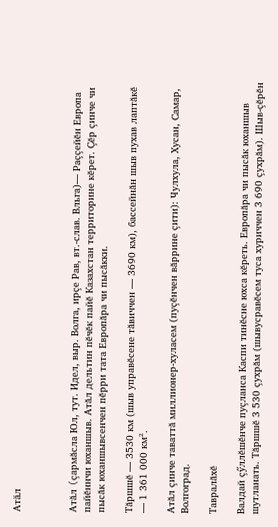Атӑл



Атăл (çармăсла Юл, тут. Идел, выр. Волга, ирçе Рав, вт.-слав. Вльга)— Раççейĕн Европа пайĕннчи юханшыв. Атăл дельтин пĕчĕк пайĕ Казахстан территорине кĕрет. Çĕр çинче чи пысăк юханшывсенчен пĕрри тата Европăра чи пысăкки.

Тăршшĕ — 3530 км (шыв управĕсене тăвиччен — 3690 км), бассейнăн шыв пухав лаптăкĕ — 1 361 000 км².

Атăл çинче таваттă миллионер-хуласем (пуçĕнчен вăррине çити): Чулхула, Хусан, Самар, Волгоград.

Тавралăхĕ

Валдай çӳллĕшĕнче пуçланса Каспи тинĕсне юхса кĕреть. Европăра чи пысăк юханшыв шутланать. Тăршшĕ 3 530 çухрăм (шывусравĕсем туса хуриччен 3 690 çухрăм). Шыв-çĕрĕн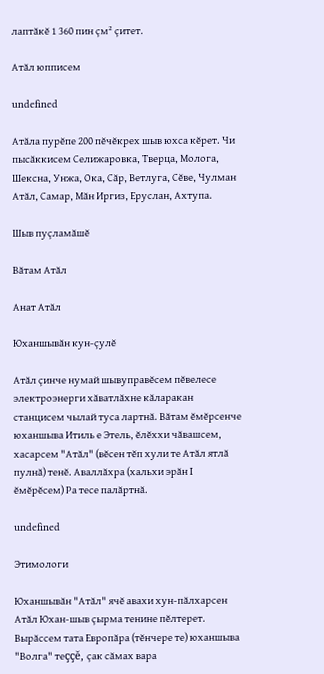лаптăкĕ 1 360 пин çм² çитет.

Атăл юпписем

undefined

Атăла пурĕпе 200 пĕчĕкрех шыв юхса кĕрет. Чи пысăккисем Селижаровка, Тверца, Молога, Шексна, Унжа, Ока, Сăр, Ветлуга, Сĕве, Чулман Атăл, Самар, Мăн Иргиз, Еруслан, Ахтупа.

Шыв пуçламăшĕ

Вăтам Атăл

Анат Атăл

Юханшывăн кун-çулĕ

Атăл çинче нумай шывуправĕсем пĕвелесе электроэнерги хăватлăхне кăларакан станцисем чылай туса лартнă. Вăтам ĕмĕрсенче юханшыва Итиль е Этель, ĕлĕххи чăвашсем, хасарсем "Атăл" (вĕсен тĕп хули те Атăл ятлă пулнă) тенĕ. Аваллăхра (хальхи эрăн I ĕмĕрĕсем) Ра тесе палăртнă.

undefined

Этимологи

Юханшывăн "Атăл" ячĕ авахи хун-пăлхарсен Атăл Юхан-шыв çырма тенине пĕлтерет. Вырăссем тата Европăра (тĕнчере те) юханшыва "Волга" теççĕ, çак сăмах вара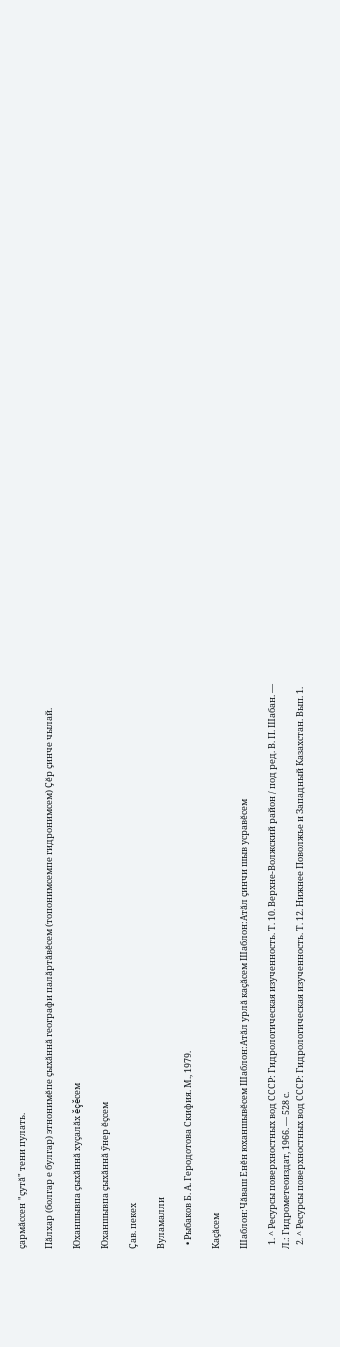çармăссен "çутă" тени пулать.

Пăлхар (болгар е булгар) этнонимĕпе çыхăннă географи палăртăвĕсем (топонимсемпе гидронимсем) Çĕр çинче чылай.

Юханшывпа çыхăннă хуçалăх ĕçĕсем

Юханшывпа çыхăннă ӳнер ĕçсем

Çав. пекех

Вуламалли

  • Рыбаков Б. А. Геродотова Скифия. М., 1979.

Каçăсем

Шаблон:Чăваш Енĕн юханшывĕсем Шаблон:Атăл урлă каçăсем Шаблон:Атăл çинчи шыв усравĕсем

  1. ^ Ресурсы поверхностных вод СССР: Гидрологическая изученность. Т. 10. Верхне-Волжский район / под ред. В. П. Шабан. — Л.: Гидрометеоиздат, 1966. — 528 с.
  2. ^ Ресурсы поверхностных вод СССР: Гидрологическая изученность. Т. 12. Нижнее Поволжье и Западный Казахстан. Вып. 1.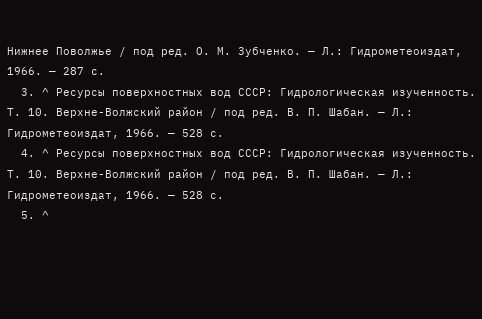Нижнее Поволжье / под ред. О. М. Зубченко. — Л.: Гидрометеоиздат, 1966. — 287 с.
  3. ^ Ресурсы поверхностных вод СССР: Гидрологическая изученность. Т. 10. Верхне-Волжский район / под ред. В. П. Шабан. — Л.: Гидрометеоиздат, 1966. — 528 с.
  4. ^ Ресурсы поверхностных вод СССР: Гидрологическая изученность. Т. 10. Верхне-Волжский район / под ред. В. П. Шабан. — Л.: Гидрометеоиздат, 1966. — 528 с.
  5. ^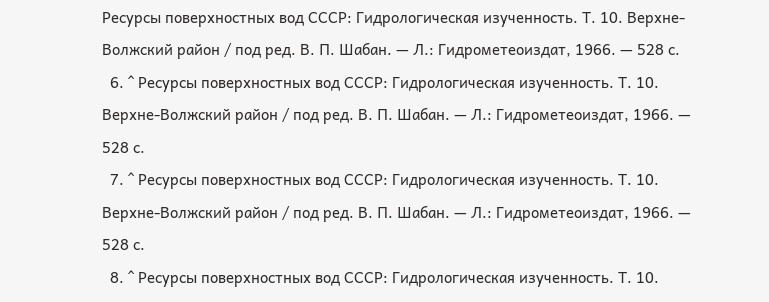Ресурсы поверхностных вод СССР: Гидрологическая изученность. Т. 10. Верхне-Волжский район / под ред. В. П. Шабан. — Л.: Гидрометеоиздат, 1966. — 528 с.
  6. ^ Ресурсы поверхностных вод СССР: Гидрологическая изученность. Т. 10. Верхне-Волжский район / под ред. В. П. Шабан. — Л.: Гидрометеоиздат, 1966. — 528 с.
  7. ^ Ресурсы поверхностных вод СССР: Гидрологическая изученность. Т. 10. Верхне-Волжский район / под ред. В. П. Шабан. — Л.: Гидрометеоиздат, 1966. — 528 с.
  8. ^ Ресурсы поверхностных вод СССР: Гидрологическая изученность. Т. 10.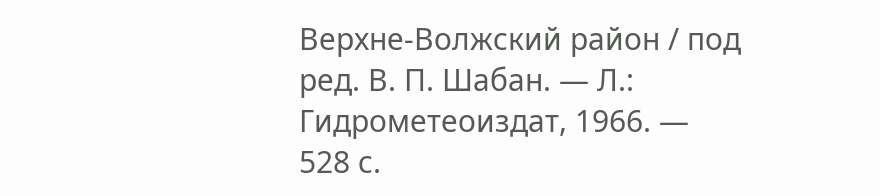Верхне-Волжский район / под ред. В. П. Шабан. — Л.: Гидрометеоиздат, 1966. — 528 с.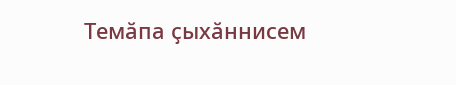Темӑпа ҫыхӑннисем